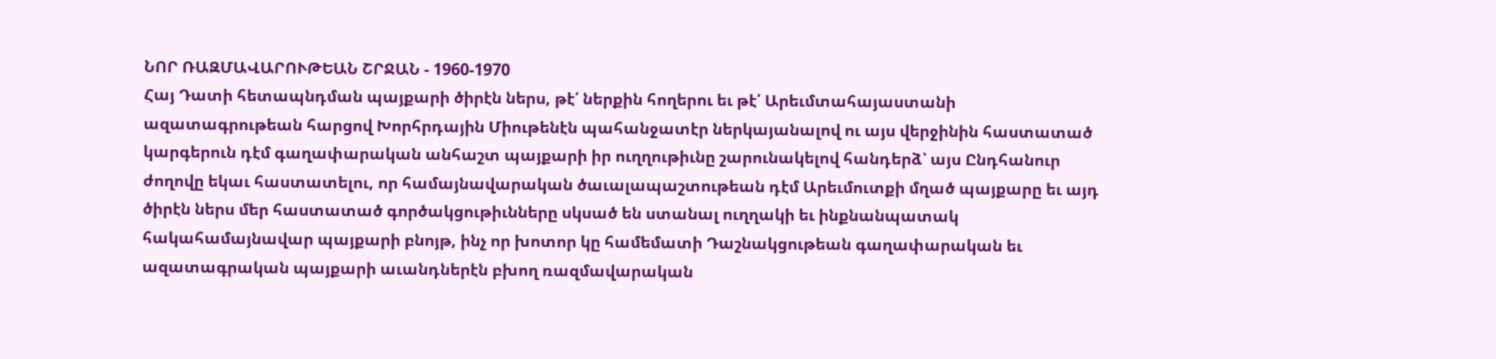ՆՈՐ ՌԱԶՄԱՎԱՐՈՒԹԵԱՆ ՇՐՋԱՆ - 1960-1970
Հայ Դատի հետապնդման պայքարի ծիրէն ներս, թէ՛ ներքին հողերու եւ թէ՛ Արեւմտահայաստանի ազատագրութեան հարցով Խորհրդային Միութենէն պահանջատէր ներկայանալով ու այս վերջինին հաստատած կարգերուն դէմ գաղափարական անհաշտ պայքարի իր ուղղութիւնը շարունակելով հանդերձ՝ այս Ընդհանուր ժողովը եկաւ հաստատելու, որ համայնավարական ծաւալապաշտութեան դէմ Արեւմուտքի մղած պայքարը եւ այդ ծիրէն ներս մեր հաստատած գործակցութիւնները սկսած են ստանալ ուղղակի եւ ինքնանպատակ հակահամայնավար պայքարի բնոյթ, ինչ որ խոտոր կը համեմատի Դաշնակցութեան գաղափարական եւ ազատագրական պայքարի աւանդներէն բխող ռազմավարական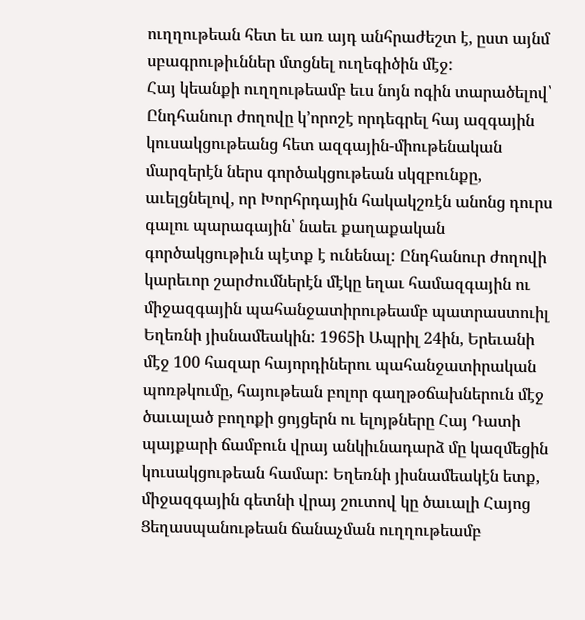ուղղութեան հետ եւ առ այդ անհրաժեշտ է, ըստ այնմ սբագրութիւններ մտցնել ուղեգիծին մէջ:
Հայ կեանքի ուղղութեամբ եւս նոյն ոգին տարածելով՝ Ընդհանուր ժողովը կ՚որոշէ որդեգրել հայ ազգային կուսակցութեանց հետ ազգային-միութենական մարզերէն ներս գործակցութեան սկզբունքը, աւելցնելով, որ Խորհրդային հակակշռէն անոնց դուրս գալու պարագային՝ նաեւ քաղաքական գործակցութիւն պէտք է ունենալ: Ընդհանուր ժողովի կարեւոր շարժումներէն մէկը եղաւ համազգային ու միջազգային պահանջատիրութեամբ պատրաստուիլ Եղեռնի յիսնամեակին: 1965ի Ապրիլ 24ին, Երեւանի մէջ 100 հազար հայորդիներու պահանջատիրական պոռթկումը, հայութեան բոլոր գաղթօճախներուն մէջ ծաւալած բողոքի ցոյցերն ու ելոյթները Հայ Դատի պայքարի ճամբուն վրայ անկիւնադարձ մը կազմեցին կուսակցութեան համար: Եղեռնի յիսնամեակէն ետք, միջազգային գետնի վրայ շուտով կը ծաւալի Հայոց Ցեղասպանութեան ճանաչման ուղղութեամբ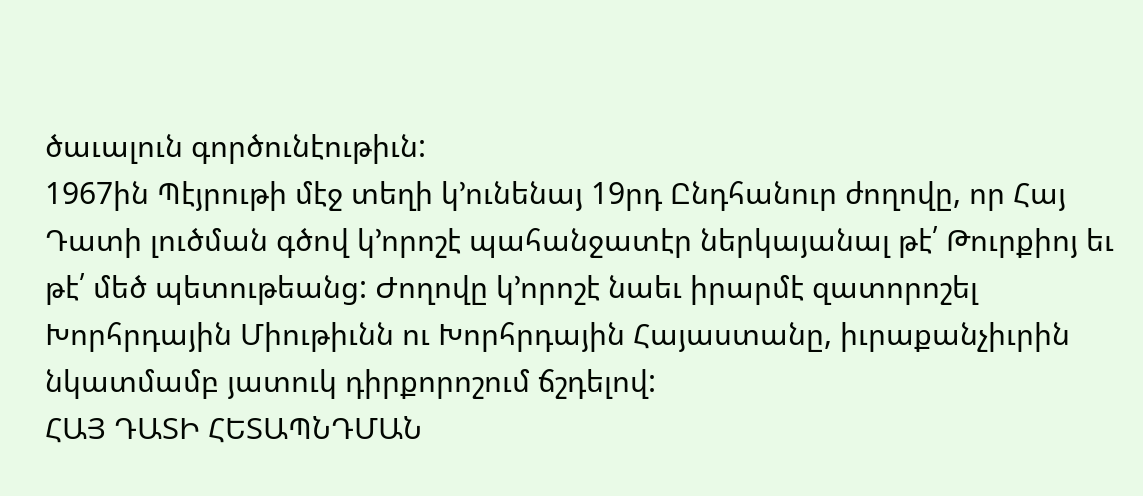ծաւալուն գործունէութիւն:
1967ին Պէյրութի մէջ տեղի կ՚ունենայ 19րդ Ընդհանուր ժողովը, որ Հայ Դատի լուծման գծով կ՚որոշէ պահանջատէր ներկայանալ թէ՛ Թուրքիոյ եւ թէ՛ մեծ պետութեանց: Ժողովը կ՚որոշէ նաեւ իրարմէ զատորոշել Խորհրդային Միութիւնն ու Խորհրդային Հայաստանը, իւրաքանչիւրին նկատմամբ յատուկ դիրքորոշում ճշդելով:
ՀԱՅ ԴԱՏԻ ՀԵՏԱՊՆԴՄԱՆ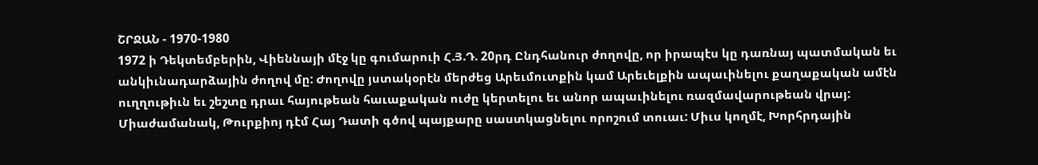ՇՐՋԱՆ - 1970-1980
1972 ի Դեկտեմբերին, Վիեննայի մէջ կը գումարուի Հ.Յ.Դ. 20րդ Ընդհանուր ժողովը, որ իրապէս կը դառնայ պատմական եւ անկիւնադարձային ժողով մը: Ժողովը յստակօրէն մերժեց Արեւմուտքին կամ Արեւելքին ապաւինելու քաղաքական ամէն ուղղութիւն եւ շեշտը դրաւ հայութեան հաւաքական ուժը կերտելու եւ անոր ապաւինելու ռազմավարութեան վրայ: Միաժամանակ, Թուրքիոյ դէմ Հայ Դատի գծով պայքարը սաստկացնելու որոշում տուաւ: Միւս կողմէ, Խորհրդային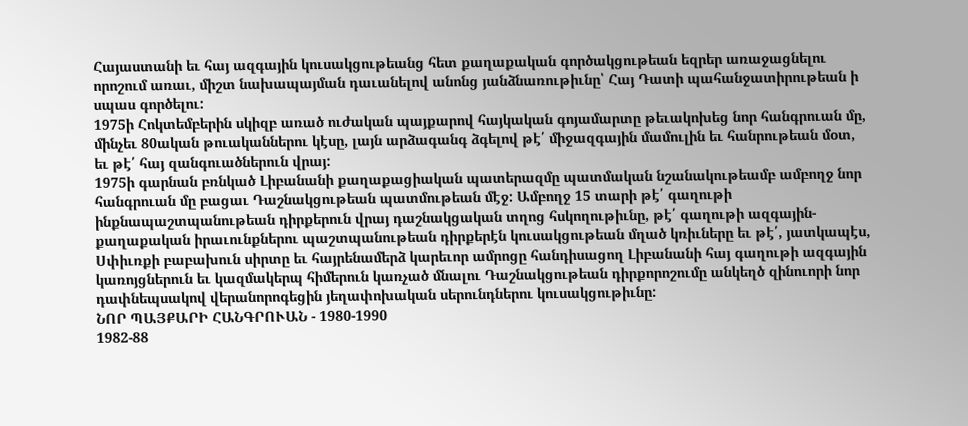Հայաստանի եւ հայ ազգային կուսակցութեանց հետ քաղաքական գործակցութեան եզրեր առաջացնելու որոշում առաւ, միշտ նախապայման դաւանելով անոնց յանձնառութիւնը՝ Հայ Դատի պահանջատիրութեան ի սպաս գործելու:
1975ի Հոկտեմբերին սկիզբ առած ուժական պայքարով հայկական գոյամարտը թեւակոխեց նոր հանգրուան մը, մինչեւ 80ական թուականներու կէսը, լայն արձագանգ ձգելով թէ՛ միջազգային մամուլին եւ հանրութեան մօտ, եւ թէ՛ հայ զանգուածներուն վրայ:
1975ի գարնան բռնկած Լիբանանի քաղաքացիական պատերազմը պատմական նշանակութեամբ ամբողջ նոր հանգրուան մը բացաւ Դաշնակցութեան պատմութեան մէջ: Ամբողջ 15 տարի թէ՛ գաղութի ինքնապաշտպանութեան դիրքերուն վրայ դաշնակցական տղոց հսկողութիւնը, թէ՛ գաղութի ազգային-քաղաքական իրաւունքներու պաշտպանութեան դիրքերէն կուսակցութեան մղած կռիւները եւ թէ՛, յատկապէս, Սփիւռքի բաբախուն սիրտը եւ հայրենամերձ կարեւոր ամրոցը հանդիսացող Լիբանանի հայ գաղութի ազգային կառոյցներուն եւ կազմակերպ հիմերուն կառչած մնալու Դաշնակցութեան դիրքորոշումը անկեղծ զինուորի նոր դափնեպսակով վերանորոգեցին յեղափոխական սերունդներու կուսակցութիւնը:
ՆՈՐ ՊԱՅՔԱՐԻ ՀԱՆԳՐՈՒԱՆ - 1980-1990
1982-88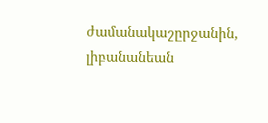ժամանակաշըրջանին, լիբանանեան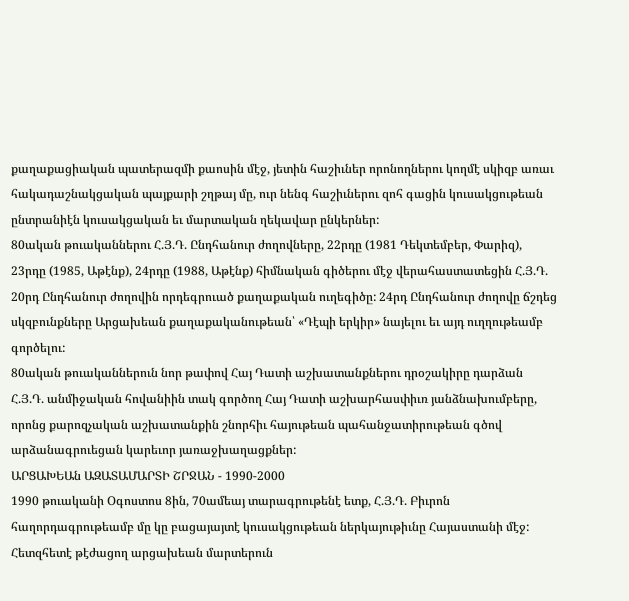քաղաքացիական պատերազմի քաոսին մէջ, յետին հաշիւներ որոնողներու կողմէ սկիզբ առաւ հակադաշնակցական պայքարի շղթայ մը, ուր նենգ հաշիւներու զոհ գացին կուսակցութեան ընտրանիէն կուսակցական եւ մարտական ղեկավար ընկերներ:
80ական թուականներու Հ.Յ.Դ. Ընդհանուր ժողովները, 22րդը (1981 Դեկտեմբեր, Փարիզ), 23րդը (1985, Աթէնք), 24րդը (1988, Աթէնք) հիմնական գիծերու մէջ վերահաստատեցին Հ.Յ.Դ. 20րդ Ընդհանուր ժողովին որդեգրուած քաղաքական ուղեգիծը: 24րդ Ընդհանուր ժողովը ճշդեց սկզբունքները Արցախեան քաղաքականութեան՝ «Դէպի երկիր» նայելու եւ այդ ուղղութեամբ գործելու:
80ական թուականներուն նոր թափով Հայ Դատի աշխատանքներու դրօշակիրը դարձան Հ.Յ.Դ. անմիջական հովանիին տակ գործող Հայ Դատի աշխարհասփիւռ յանձնախումբերը, որոնց քարոզչական աշխատանքին շնորհիւ հայութեան պահանջատիրութեան գծով արձանագրուեցան կարեւոր յառաջխաղացքներ:
ԱՐՑԱԽԵԱն ԱԶԱՏԱՄԱՐՏԻ ՇՐՋԱՆ - 1990-2000
1990 թուականի Օգոստոս 8ին, 70ամեայ տարագրութենէ ետք, Հ.Յ.Դ. Բիւրոն հաղորդագրութեամբ մը կը բացայայտէ կուսակցութեան ներկայութիւնը Հայաստանի մէջ:
Հետզհետէ թէժացող արցախեան մարտերուն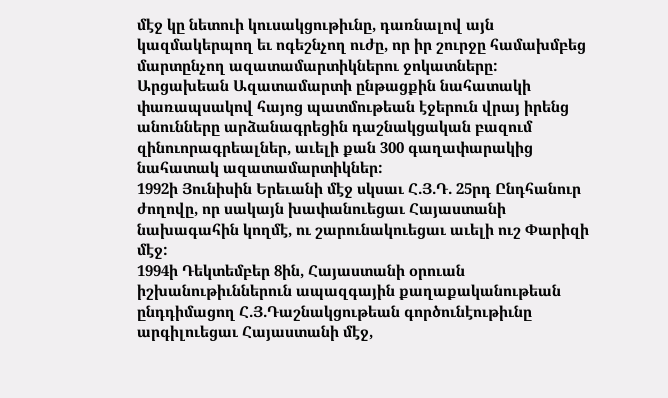մէջ կը նետուի կուսակցութիւնը, դառնալով այն կազմակերպող եւ ոգեշնչող ուժը, որ իր շուրջը համախմբեց մարտընչող ազատամարտիկներու ջոկատները:
Արցախեան Ազատամարտի ընթացքին նահատակի փառապսակով հայոց պատմութեան էջերուն վրայ իրենց անունները արձանագրեցին դաշնակցական բազում զինուորագրեալներ, աւելի քան 300 գաղափարակից նահատակ ազատամարտիկներ:
1992ի Յունիսին Երեւանի մէջ սկսաւ Հ.Յ.Դ. 25րդ Ընդհանուր ժողովը, որ սակայն խափանուեցաւ Հայաստանի նախագահին կողմէ, ու շարունակուեցաւ աւելի ուշ Փարիզի մէջ:
1994ի Դեկտեմբեր 8ին, Հայաստանի օրուան իշխանութիւններուն ապազգային քաղաքականութեան ընդդիմացող Հ.Յ.Դաշնակցութեան գործունէութիւնը արգիլուեցաւ Հայաստանի մէջ,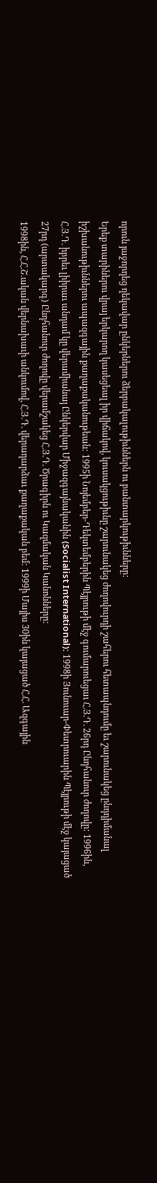որուն յաջորդեց ղեկավար ընկերներու ձերբակալութիւններն ու բանտարկութիւնները:
Երեք տարիներու վրայ երկարող կասեցեալ իր վիճակով, կուսակցութիւնը շարունակեց ժողովուրդի շահերու հետապնդումը եւ շարունակեց ընդդիմանալ իշխանութիւններու ապազգային քաղաքականութեան: 1995ի Նոյեմբեր-Դեկտեմբերին Պէյրութի մէջ գումարուեցաւ Հ.Յ.Դ. 26րդ Ընդհանուր ժողովը: 1996ին, Հ.Յ.Դ. իբրեւ լիիրաւ անդամ կը վերամիանայ Ընկերվար Միջազգայնականին (Socialist International): 1998ի Յունուար-Փետրուարին Պէյրութի մէջ կայացած 27րդ (արտակարգ) Ընդհանուր ժողովը վերամշակեց Հ.Յ.Դ. Ծրագիրն ու Կազմական Կանոնները:
1998ին, Հ.Հ.Շ.ական վերնախաւի անկումով, Հ.Յ.Դ. վերադարձաւ քաղաքական բեմ: 1999ի Մայիս 30ին կայացած Հ.Հ. Ազգային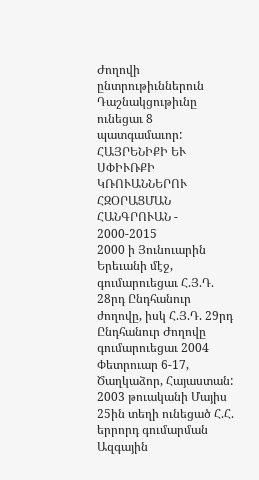Ժողովի ընտրութիւններուն Դաշնակցութիւնը ունեցաւ 8 պատգամաւոր:
ՀԱՅՐԵՆԻՔԻ ԵՒ ՍՓԻՒՌՔԻ ԿՌՈՒԱՆՆԵՐՈՒ ՀԶՕՐԱՑՄԱՆ ՀԱՆԳՐՈՒԱՆ - 2000-2015
2000 ի Յունուարին Երեւանի մէջ, գումարուեցաւ Հ.Յ.Դ. 28րդ Ընդհանուր ժողովը, իսկ Հ.Յ.Դ. 29րդ Ընդհանուր Ժողովը գումարուեցաւ 2004 Փետրուար 6-17, Ծաղկաձոր, Հայաստան:
2003 թուականի Մայիս 25ին տեղի ունեցած Հ.Հ. երրորդ գումարման Ազգային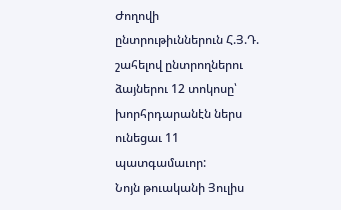Ժողովի ընտրութիւններուն Հ.Յ.Դ. շահելով ընտրողներու ձայներու 12 տոկոսը՝ խորհրդարանէն ներս ունեցաւ 11 պատգամաւոր:
Նոյն թուականի Յուլիս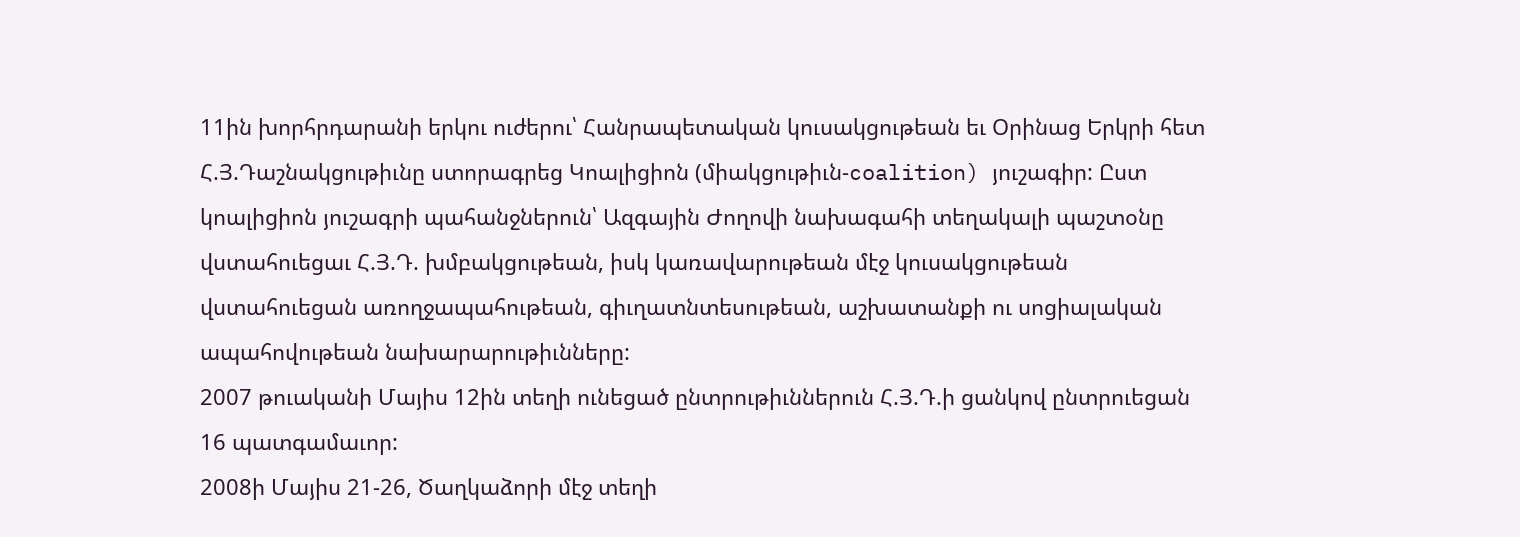11ին խորհրդարանի երկու ուժերու՝ Հանրապետական կուսակցութեան եւ Օրինաց Երկրի հետ Հ.Յ.Դաշնակցութիւնը ստորագրեց Կոալիցիոն (միակցութիւն-coalition) յուշագիր: Ըստ կոալիցիոն յուշագրի պահանջներուն՝ Ազգային Ժողովի նախագահի տեղակալի պաշտօնը վստահուեցաւ Հ.Յ.Դ. խմբակցութեան, իսկ կառավարութեան մէջ կուսակցութեան վստահուեցան առողջապահութեան, գիւղատնտեսութեան, աշխատանքի ու սոցիալական ապահովութեան նախարարութիւնները:
2007 թուականի Մայիս 12ին տեղի ունեցած ընտրութիւններուն Հ.Յ.Դ.ի ցանկով ընտրուեցան 16 պատգամաւոր:
2008ի Մայիս 21-26, Ծաղկաձորի մէջ տեղի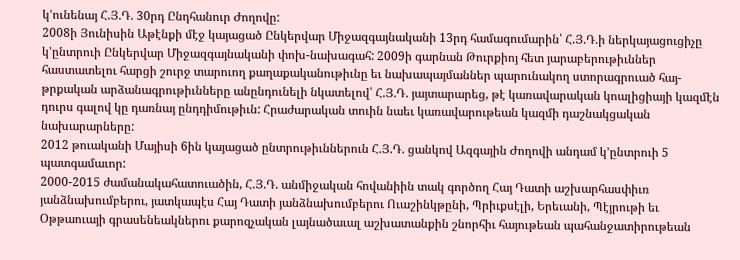կ՚ունենայ Հ.Յ.Դ. 30րդ Ընդհանուր Ժողովը:
2008ի Յունիսին Աթէնքի մէջ կայացած Ընկերվար Միջազգայնականի 13րդ համագումարին՝ Հ.Յ.Դ.ի ներկայացուցիչը կ՚ընտրուի Ընկերվար Միջազգայնականի փոխ-նախագահ: 2009ի գարնան Թուրքիոյ հետ յարաբերութիւններ հաստատելու հարցի շուրջ տարուող քաղաքականութիւնը եւ նախապայմաններ պարունակող ստորագրուած հայ-թրքական արձանագրութիւնները անընդունելի նկատելով՝ Հ.Յ.Դ. յայտարարեց, թէ կառավարական կոալիցիայի կազմէն դուրս գալով կը դառնայ ընդդիմութիւն: Հրաժարական տուին նաեւ կառավարութեան կազմի դաշնակցական նախարարները:
2012 թուականի Մայիսի 6ին կայացած ընտրութիւններուն Հ.Յ.Դ. ցանկով Ազգային Ժողովի անդամ կ՚ընտրուի 5 պատգամաւոր:
2000-2015 ժամանակահատուածին, Հ.Յ.Դ. անմիջական հովանիին տակ գործող Հայ Դատի աշխարհասփիւռ յանձնախումբերու, յատկապէս Հայ Դատի յանձնախումբերու Ուաշինկթընի, Պրիւքսէլի, Երեւանի, Պէյրութի եւ Օթթաուայի գրասենեակներու քարոզչական լայնածաւալ աշխատանքին շնորհիւ հայութեան պահանջատիրութեան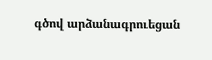գծով արձանագրուեցան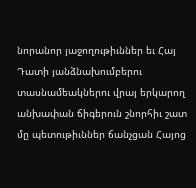նորանոր յաջողութիւններ եւ Հայ Դատի յանձնախումբերու տասնամեակներու վրայ երկարող անխափան ճիգերուն շնորհիւ շատ մը պետութիւններ ճանչցան Հայոց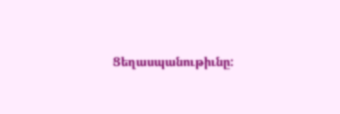Ցեղասպանութիւնը: